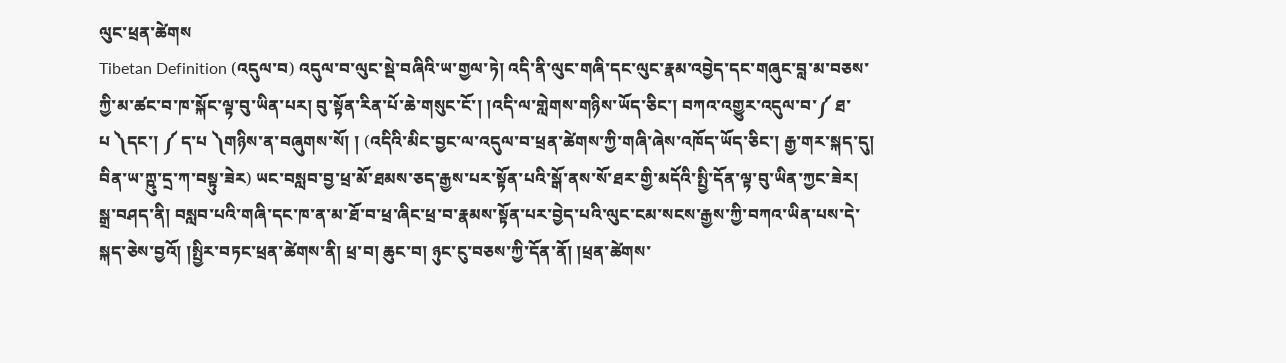ལུང་ཕྲན་ཚེགས
Tibetan Definition (འདུལ་བ) འདུལ་བ་ལུང་སྡེ་བཞིའི་ཡ་གྱལ་ཏེ། འདི་ནི་ལུང་གཞི་དང་ལུང་རྣམ་འབྱེད་དང་གཞུང་བླ་མ་བཅས་ཀྱི་མ་ཚང་བ་ཁ་སྐོང་ལྟ་བུ་ཡིན་པར། བུ་སྟོན་རིན་པོ་ཆེ་གསུང་ངོ་། །འདི་ལ་གླེགས་གཉིས་ཡོད་ཅིང་། བཀའ་འགྱུར་འདུལ་བ་༼ ཐ་པ ༽དང་། ༼ ད་པ ༽གཉིས་ན་བཞུགས་སོ། ། (འདིའི་མིང་བྱང་ལ་འདུལ་བ་ཕྲན་ཚེགས་ཀྱི་གཞི་ཞེས་འཁོད་ཡོད་ཅིང་། རྒྱ་གར་སྐད་དུ། བིན་ཡ་ཀྵུ་དྲ་ཀ་བསྟུ་ཟེར) ཡང་བསླབ་བྱ་ཕྲ་མོ་ཐམས་ཅད་རྒྱས་པར་སྟོན་པའི་སྒོ་ནས་སོ་ཐར་གྱི་མདོའི་སྤྱི་དོན་ལྟ་བུ་ཡིན་ཀྱང་ཟེར། སྒྲ་བཤད་ནི། བསླབ་པའི་གཞི་དང་ཁ་ན་མ་ཐོ་བ་ཕྲ་ཞིང་ཕྲ་བ་རྣམས་སྟོན་པར་བྱེད་པའི་ལུང་ངམ་སངས་རྒྱས་ཀྱི་བཀའ་ཡིན་པས་དེ་སྐད་ཅེས་བྱའོ། །སྤྱིར་བཏང་ཕྲན་ཚེགས་ནི། ཕྲ་བ། ཆུང་བ། ཉུང་ངུ་བཅས་ཀྱི་དོན་ནོ། །ཕྲན་ཚེགས་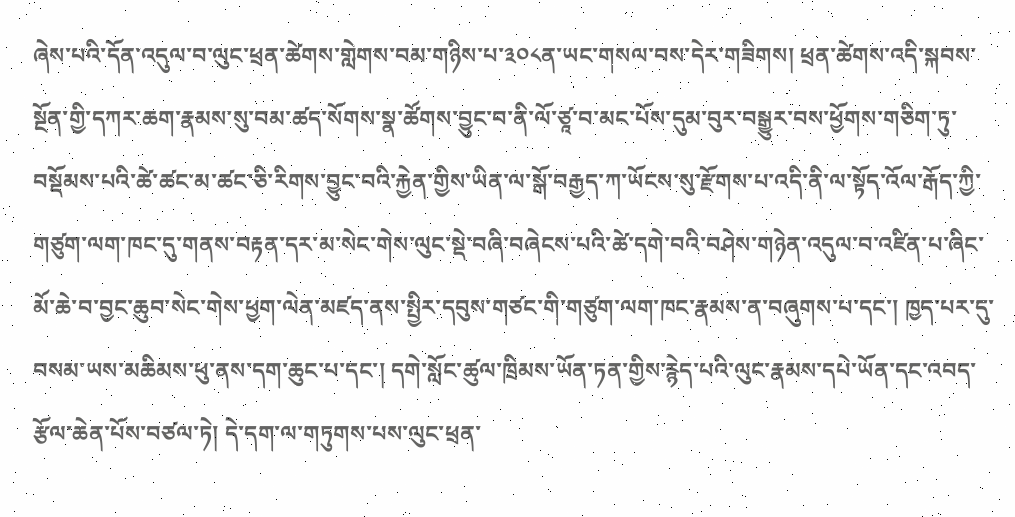ཞེས་པའི་དོན་འདུལ་བ་ལུང་ཕྲན་ཚེགས་གླེགས་བམ་གཉིས་པ་༣༠༨ན་ཡང་གསལ་བས་དེར་གཟིགས། ཕྲན་ཚེགས་འདི་སྐབས་སྔོན་གྱི་དཀར་ཆག་རྣམས་སུ་བམ་ཚད་སོགས་སྣ་ཚོགས་བྱུང་བ་ནི་ལོ་ཙཱ་བ་མང་པོས་དུམ་བུར་བསྒྱུར་བས་ཕྱོགས་གཅིག་ཏུ་བསྡོམས་པའི་ཚེ་ཚང་མ་ཚང་ཅི་རིགས་བྱུང་བའི་རྐྱེན་གྱིས་ཡིན་ལ་སྒོ་བརྒྱད་ཀ་ཡོངས་སུ་རྫོགས་པ་འདི་ནི་ལ་སྟོད་འོལ་རྒོད་ཀྱི་གཙུག་ལག་ཁང་དུ་གནས་བརྟན་དར་མ་སེང་གེས་ལུང་སྡེ་བཞི་བཞེངས་པའི་ཚེ་དགེ་བའི་བཤེས་གཉེན་འདུལ་བ་འཛིན་པ་ཞིང་མོ་ཆེ་བ་བྱང་ཆུབ་སེང་གེས་ཕྱག་ལེན་མཛད་ནས་སྤྱིར་དབུས་གཙང་གི་གཙུག་ལག་ཁང་རྣམས་ན་བཞུགས་པ་དང་། ཁྱད་པར་དུ་བསམ་ཡས་མཆིམས་ཕུ་ནས་དག་ཆུང་པ་དང་། དགེ་སློང་ཚུལ་ཁྲིམས་ཡོན་ཏན་གྱིས་རྙེད་པའི་ལུང་རྣམས་དཔེ་ཡོན་དང་འབད་རྩོལ་ཆེན་པོས་བཙལ་ཏེ། དེ་དག་ལ་གཏུགས་པས་ལུང་ཕྲན་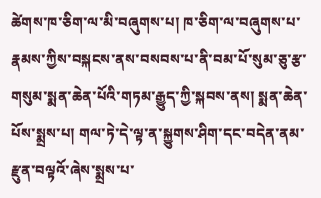ཚེགས་ཁ་ཅིག་ལ་མི་བཞུགས་པ། ཁ་ཅིག་ལ་བཞུགས་པ་རྣམས་ཀྱིས་བསྐངས་ནས་བསབས་པ་ནི་བམ་པོ་སུམ་ཅུ་རྩ་གསུམ་སྨན་ཆེན་པོའི་གཏམ་རྒྱུད་ཀྱི་སྐབས་ནས། སྨན་ཆེན་པོས་སྨྲས་པ། གལ་ཏེ་དེ་ལྟ་ན་སྐྱུགས་ཤིག་དང་བདེན་ནམ་རྫུན་བལྟའོ་ཞེས་སྨྲས་པ་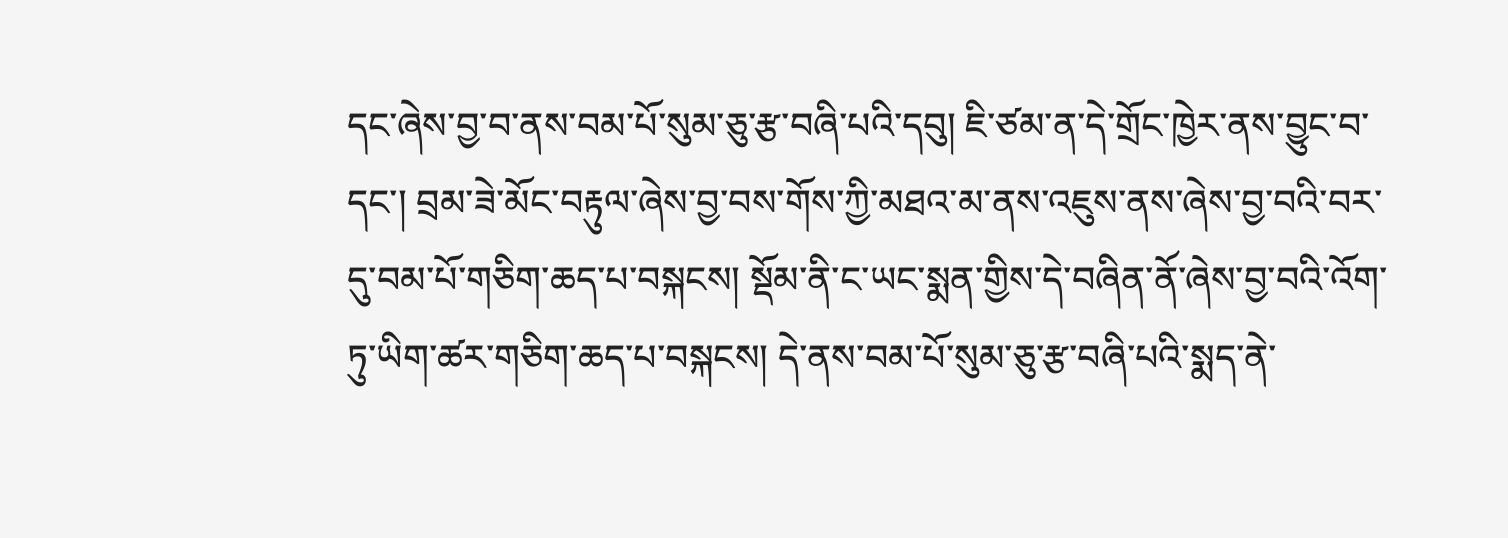དང་ཞེས་བྱ་བ་ནས་བམ་པོ་སུམ་ཅུ་རྩ་བཞི་པའི་དབུ། ཇི་ཙམ་ན་དེ་གྲོང་ཁྱེར་ནས་བྱུང་བ་དང་། བྲམ་ཟེ་མོང་བརྟུལ་ཞེས་བྱ་བས་གོས་ཀྱི་མཐའ་མ་ནས་འཇུས་ནས་ཞེས་བྱ་བའི་བར་དུ་བམ་པོ་གཅིག་ཆད་པ་བསྐངས། སྡོམ་ནི་ང་ཡང་སྨན་གྱིས་དེ་བཞིན་ནོ་ཞེས་བྱ་བའི་འོག་ཏུ་ཡིག་ཚར་གཅིག་ཆད་པ་བསྐངས། དེ་ནས་བམ་པོ་སུམ་ཅུ་རྩ་བཞི་པའི་སྨད་ནེ་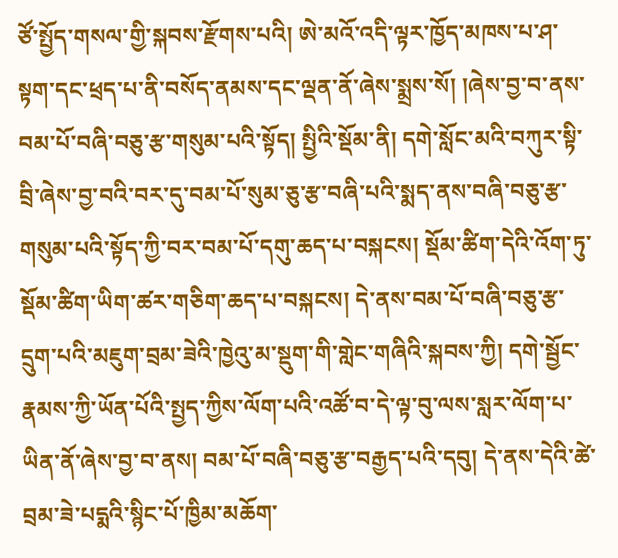ཙོ་སྤྱོད་གསལ་གྱི་སྐབས་རྫོགས་པའི། ཨེ་མའོ་འདི་ལྟར་ཁྱོད་མཁས་པ་ཤ་སྟག་དང་ཕྲད་པ་ནི་བསོད་ནམས་དང་ལྡན་ནོ་ཞེས་སྨྲས་སོ། །ཞེས་བྱ་བ་ནས་བམ་པོ་བཞི་བཅུ་རྩ་གསུམ་པའི་སྟོད། སྤྱིའི་སྡོམ་ནི། དགེ་སློང་མའི་བཀུར་སྟི་བྲི་ཞེས་བྱ་བའི་བར་དུ་བམ་པོ་སུམ་ཅུ་རྩ་བཞི་པའི་སྨད་ནས་བཞི་བཅུ་རྩ་གསུམ་པའི་སྟོད་ཀྱི་བར་བམ་པོ་དགུ་ཆད་པ་བསྐངས། སྡོམ་ཚིག་དེའི་འོག་ཏུ་སྡོམ་ཚིག་ཡིག་ཚར་གཅིག་ཆད་པ་བསྐངས། དེ་ནས་བམ་པོ་བཞི་བཅུ་རྩ་དྲུག་པའི་མཇུག་བྲམ་ཟེའི་ཁྱེའུ་མ་སྡུག་གི་གླེང་གཞིའི་སྐབས་ཀྱི། དགེ་སྦྱོང་རྣམས་ཀྱི་ཡོན་པོའི་སྤྱད་ཀྱིས་ལོག་པའི་འཚོ་བ་དེ་ལྟ་བུ་ལས་སླར་ལོག་པ་ཡིན་ནོ་ཞེས་བྱ་བ་ནས། བམ་པོ་བཞི་བཅུ་རྩ་བརྒྱད་པའི་དབུ། དེ་ནས་དེའི་ཚེ་བྲམ་ཟེ་པདྨའི་སྙིང་པོ་ཁྱིམ་མཆོག་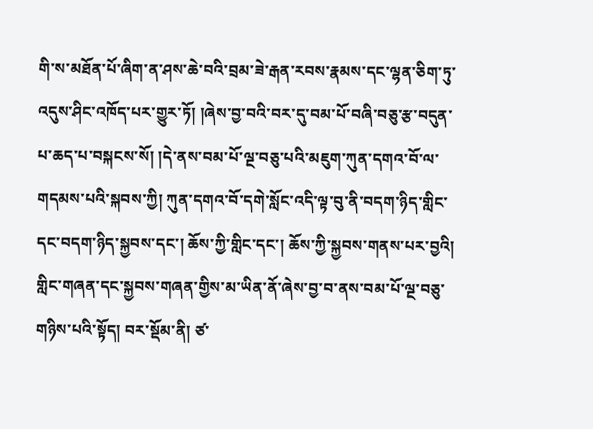གི་ས་མཐོན་པོ་ཞིག་ན་ཤས་ཆེ་བའི་བྲམ་ཟེ་རྒན་རབས་རྣམས་དང་ལྷན་ཅིག་ཏུ་འདུས་ཤིང་འཁོད་པར་གྱུར་ཏོ། །ཞེས་བྱ་བའི་བར་དུ་བམ་པོ་བཞི་བཅུ་རྩ་བདུན་པ་ཆད་པ་བསྐངས་སོ། །དེ་ནས་བམ་པོ་ལྔ་བཅུ་པའི་མཇུག་ཀུན་དགའ་བོ་ལ་གདམས་པའི་སྐབས་ཀྱི། ཀུན་དགའ་བོ་དགེ་སློང་འདི་ལྟ་བུ་ནི་བདག་ཉིད་གླིང་དང་བདག་ཉིད་སྐྱབས་དང་། ཆོས་ཀྱི་གླིང་དང་། ཆོས་ཀྱི་སྐྱབས་གནས་པར་བྱའི། གླིང་གཞན་དང་སྐྱབས་གཞན་གྱིས་མ་ཡིན་ནོ་ཞེས་བྱ་བ་ནས་བམ་པོ་ལྔ་བཅུ་གཉིས་པའི་སྟོད། བར་སྡོམ་ནི། ཙ་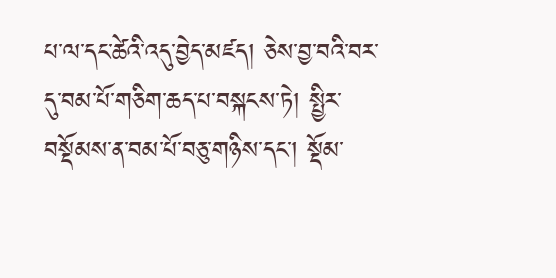པ་ལ་དང་ཚེའི་འདུ་བྱེད་མཛད། ཅེས་བྱ་བའི་བར་དུ་བམ་པོ་གཅིག་ཆད་པ་བསྐངས་ཏེ། སྤྱིར་བསྡོམས་ན་བམ་པོ་བཅུ་གཉིས་དང་། སྡོམ་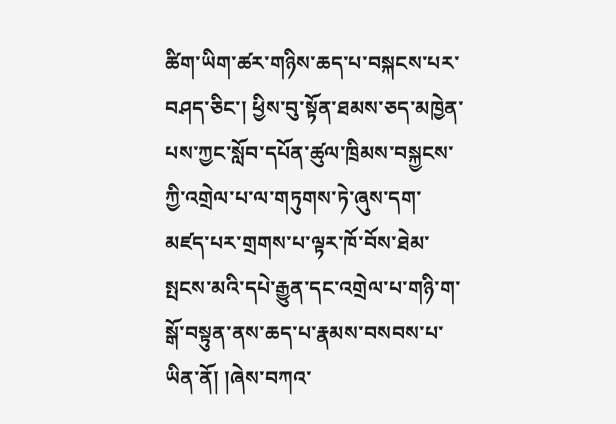ཚིག་ཡིག་ཚར་གཉིས་ཆད་པ་བསྐངས་པར་བཤད་ཅིང་། ཕྱིས་བུ་སྟོན་ཐམས་ཅད་མཁྱེན་པས་ཀྱང་སློབ་དཔོན་ཚུལ་ཁྲིམས་བསྐྱངས་ཀྱི་འགྲེལ་པ་ལ་གཏུགས་ཏེ་ཞུས་དག་མཛད་པར་གྲགས་པ་ལྟར་ཁོ་བོས་ཐེམ་སྤངས་མའི་དཔེ་རྒྱུན་དང་འགྲེལ་པ་གཉི་ག་སྒོ་བསྟུན་ནས་ཆད་པ་རྣམས་བསབས་པ་ཡིན་ནོ། །ཞེས་བཀའ་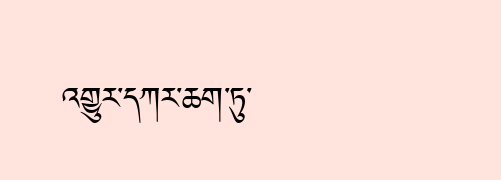འགྱུར་དཀར་ཆག་ཏུ་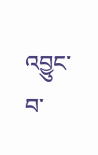འབྱུང་བ་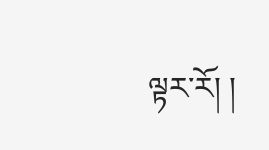ལྟར་རོ། །